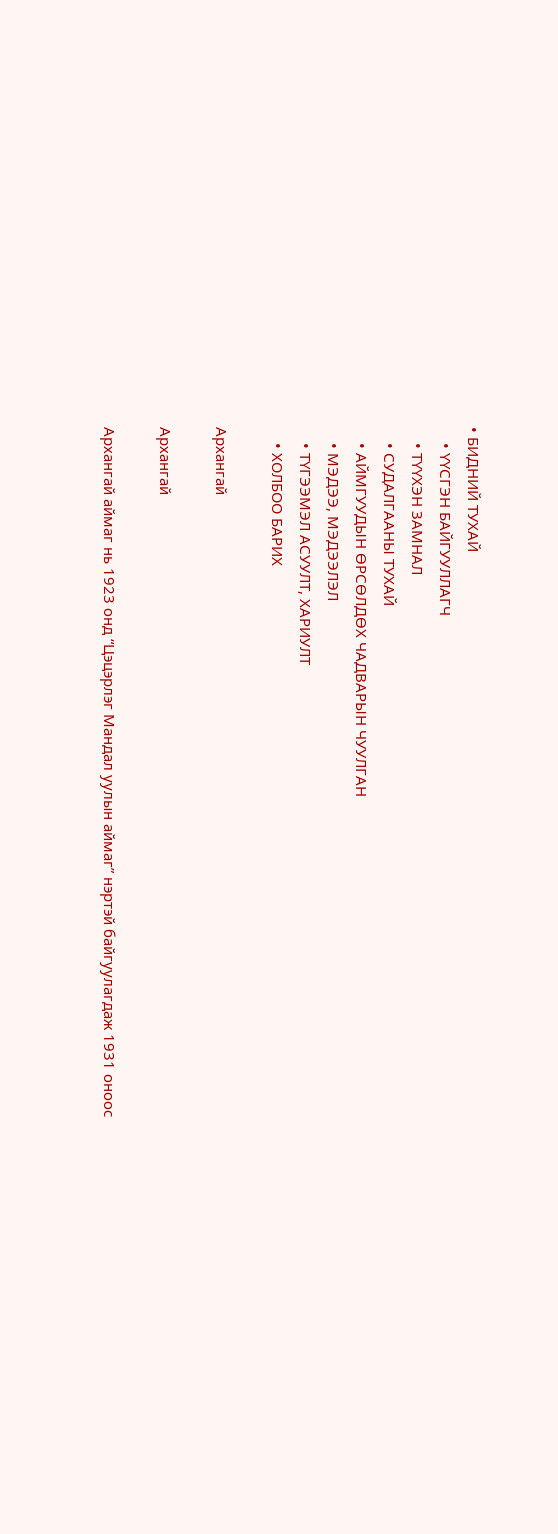• БИДНИЙ ТУХАЙ
    • ҮҮСГЭН БАЙГУУЛЛАГЧ
    • ТҮҮХЭН ЗАМНАЛ
    • СУДАЛГААНЫ ТУХАЙ
    • АЙМГУУДЫН ӨРСӨЛДӨХ ЧАДВАРЫН ЧУУЛГАН
    • МЭДЭЭ, МЭДЭЭЛЭЛ
    • ТҮГЭЭМЭЛ АСУУЛТ, ХАРИУЛТ
    • ХОЛБОО БАРИХ

Архангай

Архангай

Архангай аймаг нь 1923 онд “Цэцэрлэг Мандал уулын аймаг” нэртэй байгуулагдаж 1931 оноос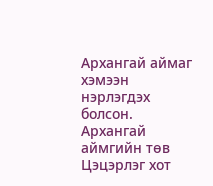Архангай аймаг хэмээн нэрлэгдэх болсон. Архангай аймгийн төв Цэцэрлэг хот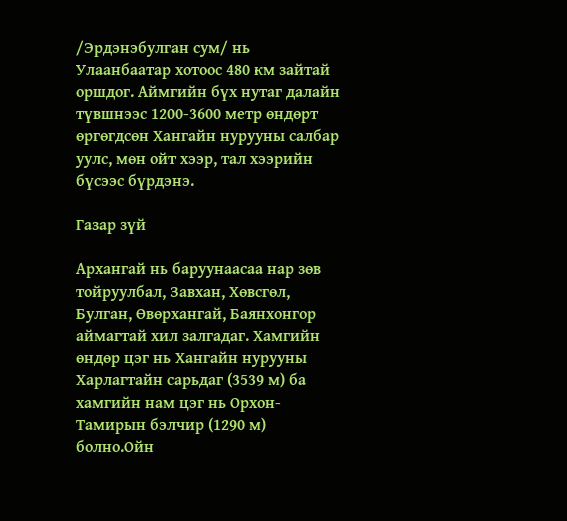/Эрдэнэбулган сум/ нь Улаанбаатар хотоос 480 км зайтай оршдог. Аймгийн бүх нутаг далайн түвшнээс 1200-3600 метр өндөрт өргөгдсөн Хангайн нурууны салбар уулс, мөн ойт хээр, тал хээрийн бүсээс бүрдэнэ.

Газар зүй

Архангай нь баруунаасаа нар зөв тойруулбал, Завхан, Хөвсгөл, Булган, Өвөрхангай, Баянхонгор аймагтай хил залгадаг. Хамгийн өндөр цэг нь Хангайн нурууны Харлагтайн сарьдаг (3539 м) ба хамгийн нам цэг нь Орхон-Тамирын бэлчир (1290 м) болно.Ойн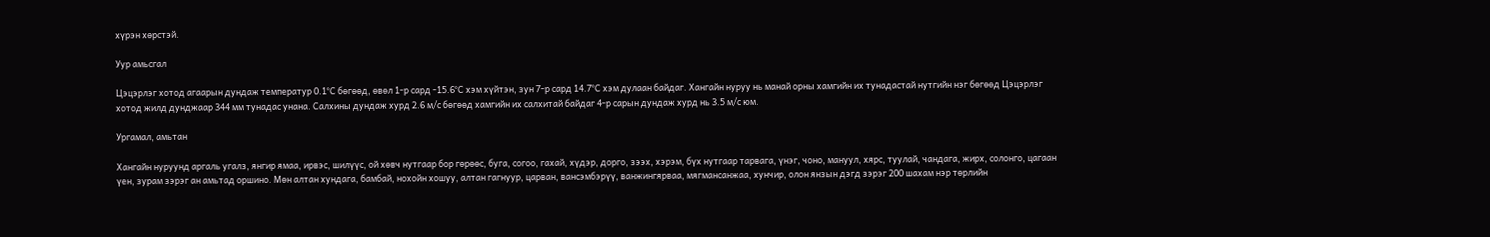хүрэн хөрстэй.

Уур амьсгал

Цэцэрлэг хотод агаарын дундаж температур 0.1°С бөгөөд, өвөл 1-р сард -15.6°С хэм хүйтэн, зун 7-р сард 14.7°С хэм дулаан байдаг. Хангайн нуруу нь манай орны хамгийн их тунадастай нутгийн нэг бөгөөд Цэцэрлэг хотод жилд дунджаар 344 мм тунадас унана. Салхины дундаж хурд 2.6 м/с бөгөөд хамгийн их салхитай байдаг 4-р сарын дундаж хурд нь 3.5 м/с юм.

Ургамал, амьтан

Хангайн нуруунд аргаль угалз, янгир ямаа, ирвэс, шилүүс, ой хөвч нутгаар бор гөрөөс, буга, согоо, гахай, хүдэр, дорго, зээх, хэрэм, бүх нутгаар тарвага, үнэг, чоно, мануул, хярс, туулай, чандага, жирх, солонго, цагаан үен, зурам зэрэг ан амьтад оршино. Мөн алтан хундага, бамбай, нохойн хошуу, алтан гагнуур, царван, вансэмбэрүү, ванжингярваа, мягмансанжаа, хунчир, олон янзын дэгд зэрэг 200 шахам нэр төрлийн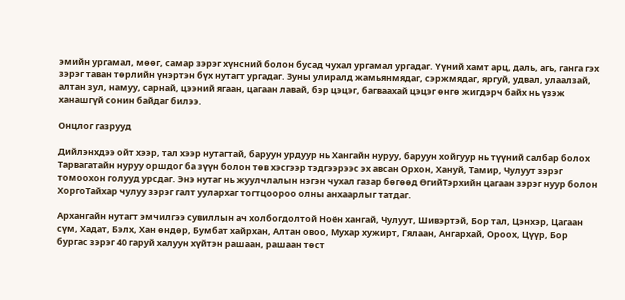эмийн ургамал, мөөг, самар зэрэг хүнсний болон бусад чухал ургамал ургадаг. Үүний хамт арц, даль, агь, ганга гэх зэрэг таван төрлийн үнэртэн бүх нутагт ургадаг. Зуны улиралд жамьянмядаг, сэржмядаг, яргуй, удвал, улаалзай, алтан зул, намуу, сарнай, цээний ягаан, цагаан лавай, бэр цэцэг, багваахай цэцэг өнгө жигдэрч байх нь үзэж ханашгүй сонин байдаг билээ.

Онцлог газрууд

Дийлэнхдээ ойт хээр, тал хээр нутагтай, баруун урдуур нь Хангайн нуруу, баруун хойгуур нь түүний салбар болох Тарвагатайн нуруу оршдог ба зүүн болон төв хэсгээр тэдгээрээс эх авсан Орхон, Хануй, Тамир, Чулуут зэрэг томоохон голууд урсдаг. Энэ нутаг нь жуулчлалын нэгэн чухал газар бөгөөд ӨгийТэрхийн цагаан зэрэг нуур болон ХоргоТайхар чулуу зэрэг галт уулархаг тогтцоороо олны анхаарлыг татдаг.

Архангайн нутагт эмчилгээ сувиллын ач холбогдолтой Ноён хангай, Чулуут, Шивэртэй, Бор тал, Цэнхэр, Цагаан сүм, Хадат, Бэлх, Хан өндөр, Бумбат хайрхан, Алтан овоо, Мухар хужирт, Гялаан, Ангархай, Ороох, Цүүр, Бор бургас зэрэг 40 гаруй халуун хүйтэн рашаан, рашаан төст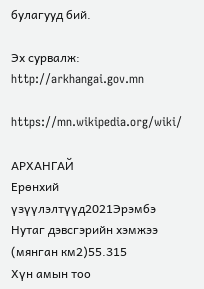булагууд бий.

Эх сурвалж:  http://arkhangai.gov.mn

https://mn.wikipedia.org/wiki/

АРХАНГАЙ
Ерөнхий үзүүлэлтүүд2021Эрэмбэ
Нутаг дэвсгэрийн хэмжээ (мянган км2)55.315
Хүн амын тоо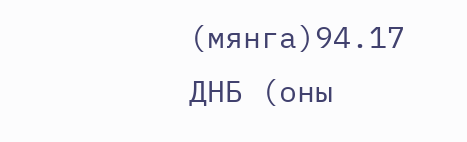(мянга)94.17
ДНБ (оны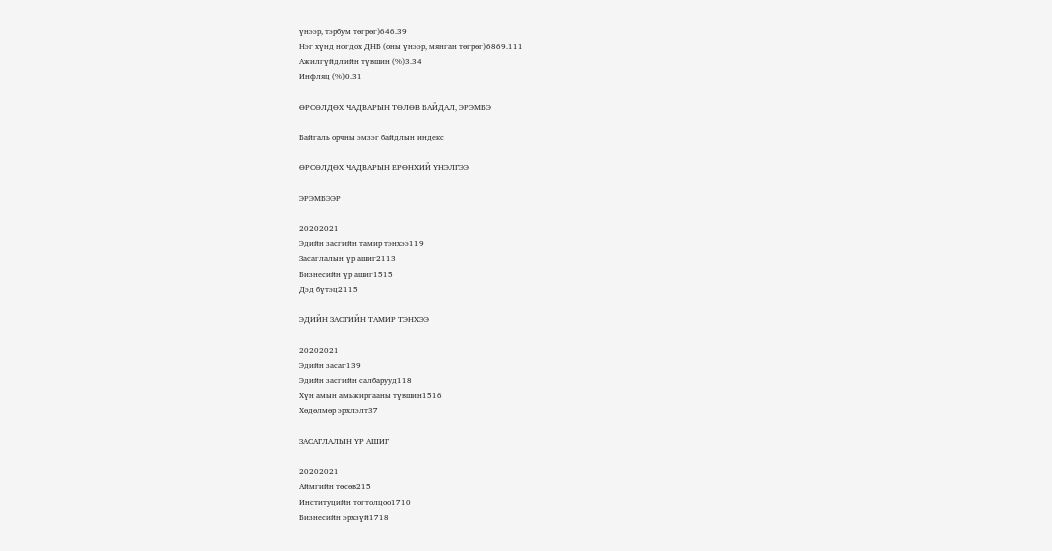үнээр, тэрбум төгрөг)646.39
Нэг хүнд ногдох ДНБ (оны үнээр, мянган төгрөг)6869.111
Ажилгүйдлийн түвшин (%)3.34
Инфляц (%)0.31

ӨРСӨЛДӨХ ЧАДВАРЫН ТӨЛӨВ БАЙДАЛ, ЭРЭМБЭ

Байгаль орчны эмзэг байдлын индекc

ӨРСӨЛДӨХ ЧАДВАРЫН ЕРӨНХИЙ ҮНЭЛГЭЭ

ЭРЭМБЭЭР

20202021
Эдийн засгийн тамир тэнхээ119
Засаглалын үр ашиг2113
Бизнесийн үр ашиг1515
Дэд бүтэц2115

ЭДИЙН ЗАСГИЙН ТАМИР ТЭНХЭЭ

20202021
Эдийн засаг139
Эдийн засгийн салбарууд118
Хүн амын амьжиргааны түвшин1516
Хөдөлмөр эрхлэлт37

ЗАСАГЛАЛЫН ҮР АШИГ

20202021
Аймгийн төсөв215
Институцийн тогтолцоо1710
Бизнесийн эрхзүй1718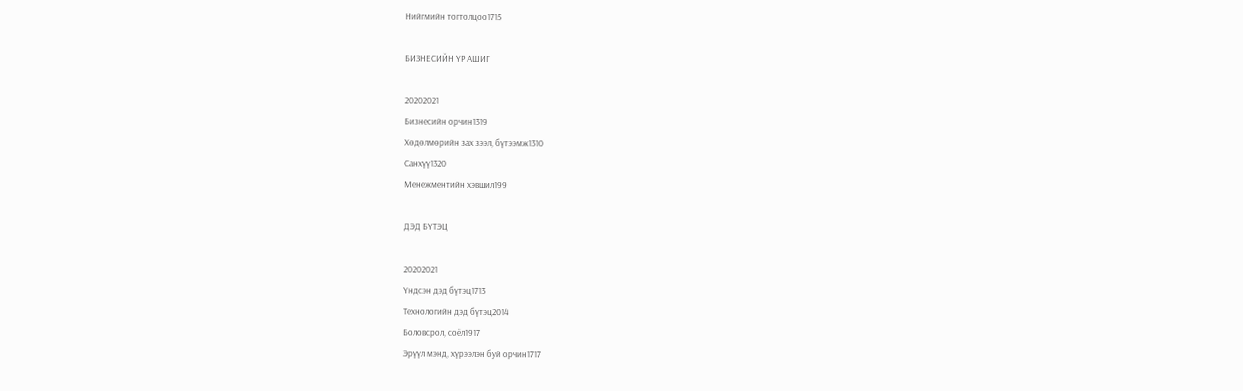Нийгмийн тогтолцоо1715

БИЗНЕСИЙН ҮР АШИГ

20202021
Бизнесийн орчин1319
Хөдөлмөрийн зах зээл, бүтээмж1310
Санхүү1320
Менежментийн хэвшил199

ДЭД БҮТЭЦ

20202021
Үндсэн дэд бүтэц1713
Технологийн дэд бүтэц2014
Боловсрол, соёл1917
Эрүүл мэнд, хүрээлэн буй орчин1717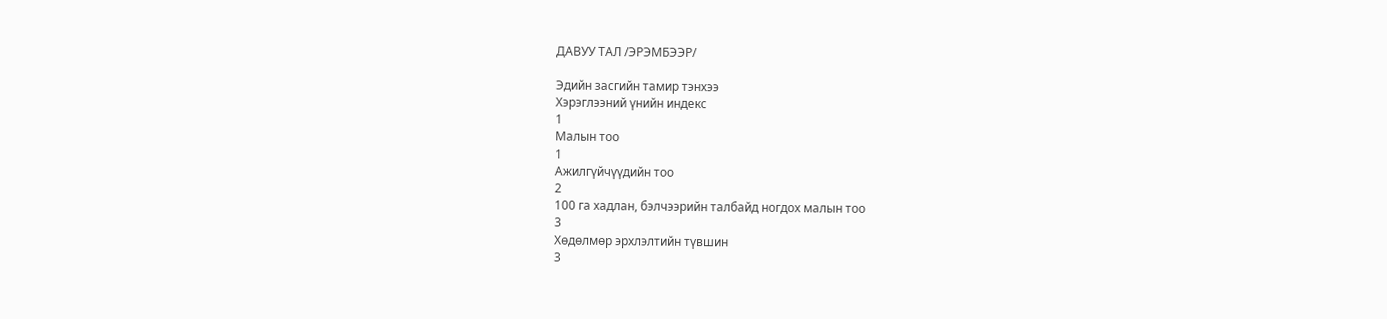ДАВУУ ТАЛ /ЭРЭМБЭЭР/

Эдийн засгийн тамир тэнхээ
Хэрэглээний үнийн индекс
1
Малын тоо
1
Ажилгүйчүүдийн тоо
2
100 га хадлан, бэлчээрийн талбайд ногдох малын тоо
3
Хөдөлмөр эрхлэлтийн түвшин
3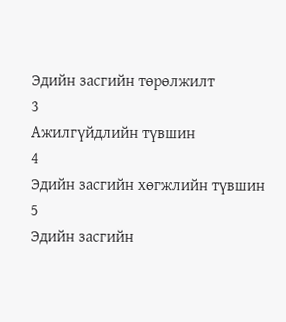Эдийн засгийн төрөлжилт
3
Ажилгүйдлийн түвшин
4
Эдийн засгийн хөгжлийн түвшин
5
Эдийн засгийн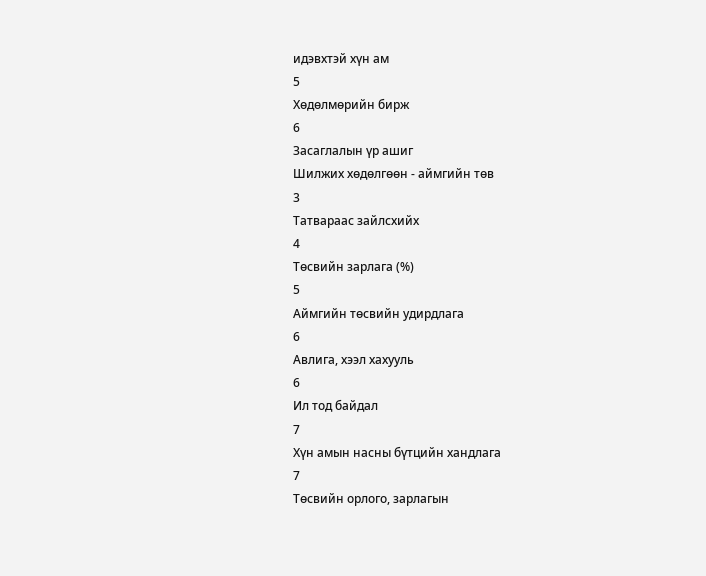идэвхтэй хүн ам
5
Хөдөлмөрийн бирж
6
Засаглалын үр ашиг
Шилжих хөдөлгөөн - аймгийн төв
3
Татвараас зайлсхийх
4
Төсвийн зарлага (%)
5
Аймгийн төсвийн удирдлага
6
Авлига, хээл хахууль
6
Ил тод байдал
7
Хүн амын насны бүтцийн хандлага
7
Төсвийн орлого, зарлагын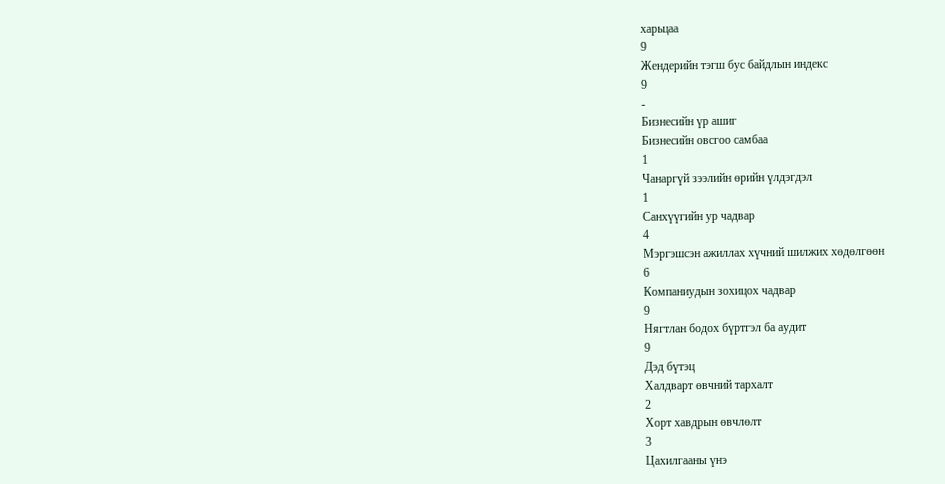харьцаа
9
Жендерийн тэгш бус байдлын индекс
9
-
Бизнесийн үр ашиг
Бизнесийн овсгоо самбаа
1
Чанаргүй зээлийн өрийн үлдэгдэл
1
Санхүүгийн ур чадвар
4
Мэргэшсэн ажиллах хүчний шилжих хөдөлгөөн
6
Компаниудын зохицох чадвар
9
Нягтлан бодох бүртгэл ба аудит
9
Дэд бүтэц
Халдварт өвчний тархалт
2
Хорт хавдрын өвчлөлт
3
Цахилгааны үнэ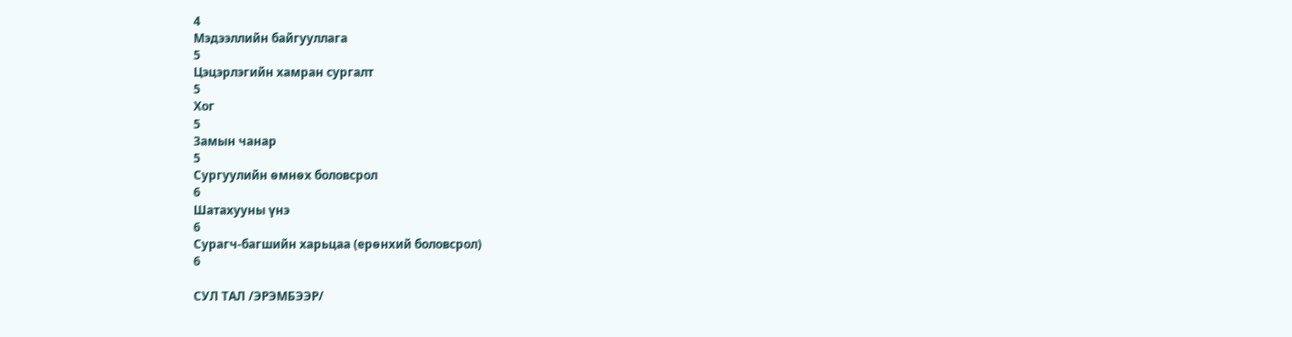4
Мэдээллийн байгууллага
5
Цэцэрлэгийн хамран сургалт
5
Хог
5
Замын чанар
5
Сургуулийн өмнөх боловсрол
6
Шатахууны үнэ
6
Сурагч-багшийн харьцаа (ерөнхий боловсрол)
6

СУЛ ТАЛ /ЭРЭМБЭЭР/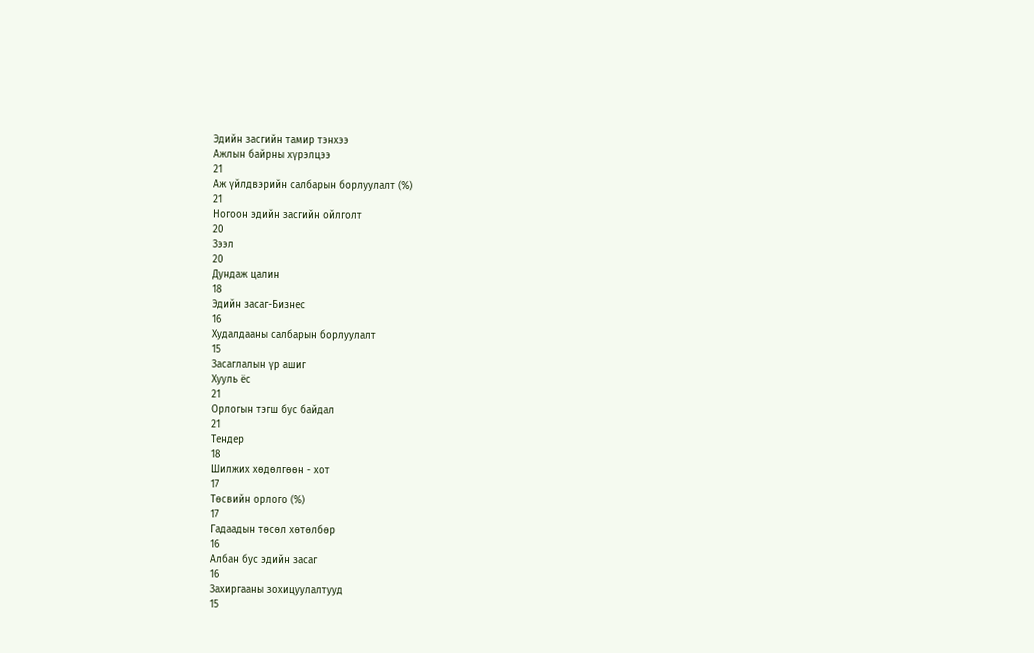Эдийн засгийн тамир тэнхээ
Ажлын байрны хүрэлцээ
21
Аж үйлдвэрийн салбарын борлуулалт (%)
21
Ногоон эдийн засгийн ойлголт
20
Зээл
20
Дундаж цалин
18
Эдийн засаг-Бизнес
16
Худалдааны салбарын борлуулалт
15
Засаглалын үр ашиг
Хууль ёс
21
Орлогын тэгш бус байдал
21
Тендер
18
Шилжих хөдөлгөөн - хот
17
Төсвийн орлого (%)
17
Гадаадын төсөл хөтөлбөр
16
Албан бус эдийн засаг
16
Захиргааны зохицуулалтууд
15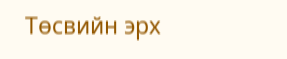Төсвийн эрх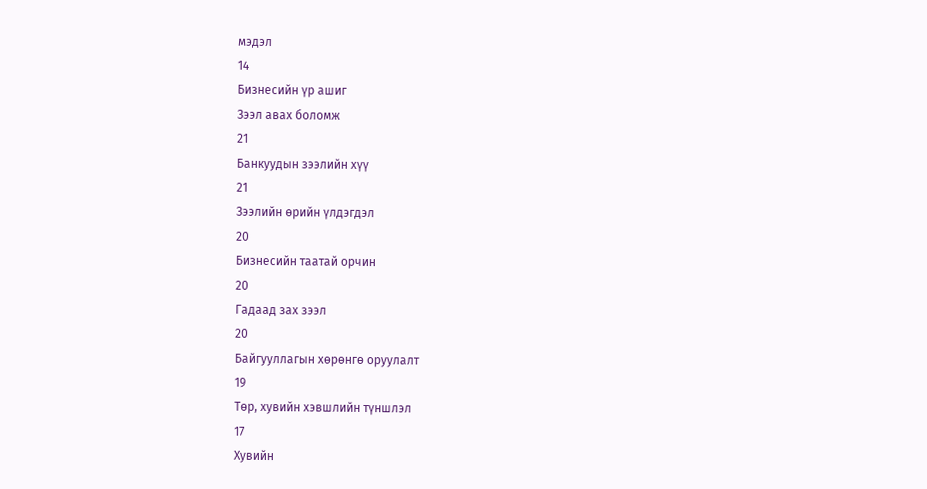мэдэл
14
Бизнесийн үр ашиг
Зээл авах боломж
21
Банкуудын зээлийн хүү
21
Зээлийн өрийн үлдэгдэл
20
Бизнесийн таатай орчин
20
Гадаад зах зээл
20
Байгууллагын хөрөнгө оруулалт
19
Төр, хувийн хэвшлийн түншлэл
17
Хувийн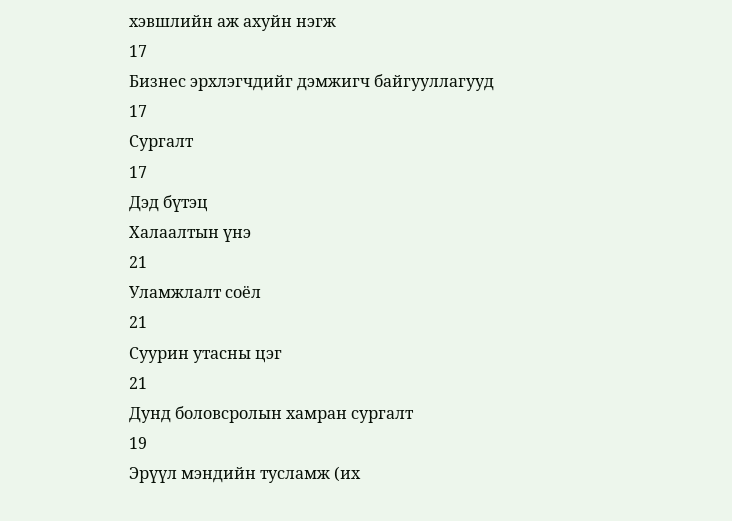хэвшлийн аж ахуйн нэгж
17
Бизнес эрхлэгчдийг дэмжигч байгууллагууд
17
Сургалт
17
Дэд бүтэц
Халаалтын үнэ
21
Уламжлалт соёл
21
Суурин утасны цэг
21
Дунд боловсролын хамран сургалт
19
Эрүүл мэндийн тусламж (их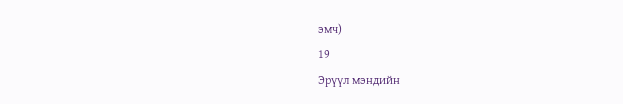эмч)
19
Эрүүл мэндийн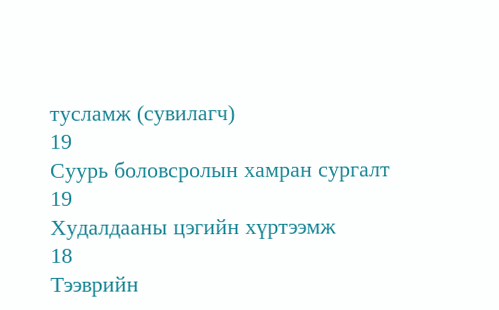тусламж (сувилагч)
19
Суурь боловсролын хамран сургалт
19
Худалдааны цэгийн хүртээмж
18
Тээврийн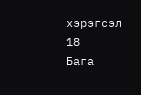хэрэгсэл
18
Бага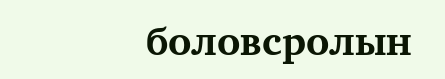боловсролын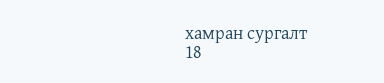хамран сургалт
18